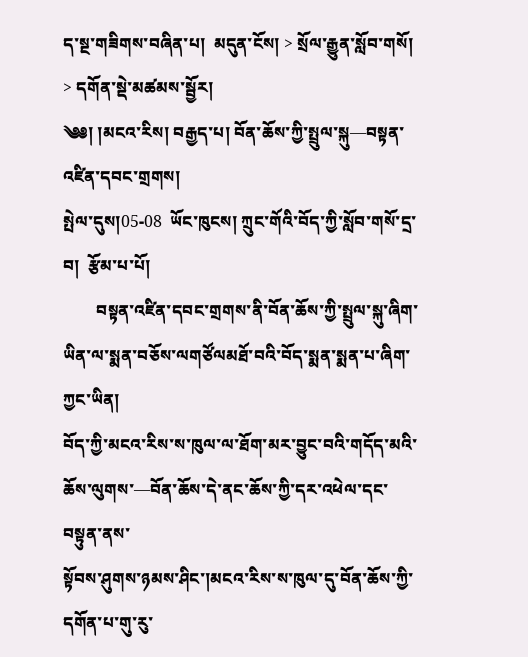ད་སྔ་གཟིགས་བཞིན་པ།  མདུན་ངོས། > སྲོལ་རྒྱུན་སློབ་གསོ། > དགོན་སྡེ་མཚམས་སྦྱོར།
༄༅། །མངའ་རིས། བརྒྱད་པ། བོན་ཆོས་ཀྱི་སྤྲུལ་སྐུ―བསྟན་འཛིན་དབང་གྲགས།
སྤེལ་དུས།05-08  ཡོང་ཁུངས། ཀྲུང་གོའི་བོད་ཀྱི་སློབ་གསོ་དྲ་བ།  རྩོམ་པ་པོ།
        བསྟན་འཛིན་དབང་གྲགས་ནི་བོན་ཆོས་ཀྱི་སྤྲུལ་སྐུ་ཞིག་ཡིན་ལ་སྨན་བཅོས་ལགཙོལམཐོ་བའི་བོད་སྨན་སྨན་པ་ཞིག་ཀྱང་ཡིན།
བོད་ཀྱི་མངའ་རིས་ས་ཁུལ་ལ་ཐོག་མར་བྱུང་བའི་གདོད་མའི་ཆོས་ལུགས་―བོན་ཆོས་དེ་ནང་ཆོས་ཀྱི་དར་འཕེལ་དང་བསྟུན་ནས་
སྟོབས་ཤུགས་ཉམས་ཤིང་།མངའ་རིས་ས་ཁུལ་དུ་བོན་ཆོས་ཀྱི་དགོན་པ་གུ་རུ་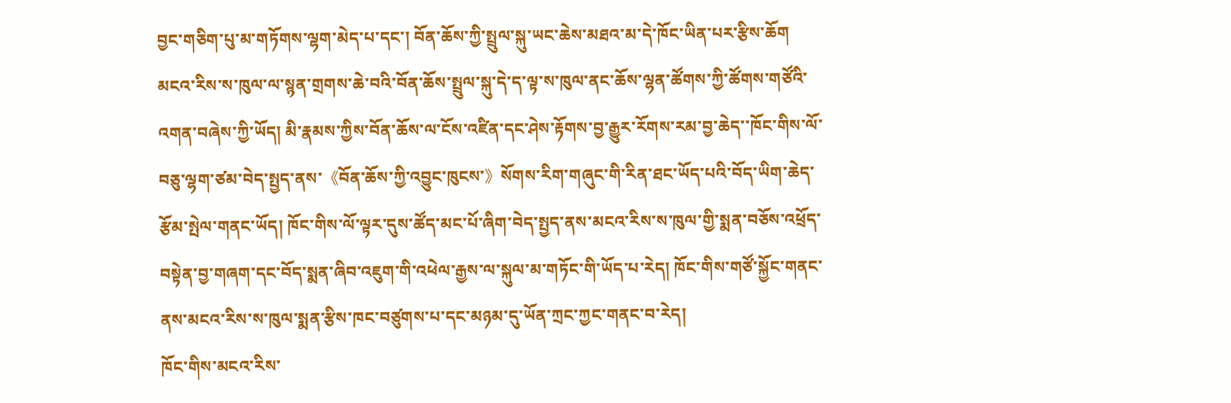བྱང་གཅིག་པུ་མ་གཏོགས་ལྷག་མེད་པ་དང་། བོན་ཆོས་ཀྱི་སྤྲུལ་སྐུ་ཡང་ཆེས་མཐའ་མ་དེ་ཁོང་ཡིན་པར་རྩིས་ཆོག མངའ་རིས་ས་ཁུལ་ལ་སྙན་གྲགས་ཆེ་བའི་བོན་ཆོས་སྤྲུལ་སྐུ་དེ་ད་ལྟ་ས་ཁུལ་ནང་ཆོས་ལྷན་ཚོགས་ཀྱི་ཚོགས་གཙོའི་འགན་བཞེས་ཀྱི་ཡོད། མི་རྣམས་ཀྱིས་བོན་ཆོས་ལ་ངོས་འཛིན་དང་ཤེས་རྟོགས་བྱ་རྒྱུར་རོགས་རམ་བྱ་ཆེད་་ཁོང་གིས་ལོ་བཅུ་ལྷག་ཙམ་བེད་སྤྱད་ནས་《བོན་ཆོས་ཀྱི་འབྱུང་ཁུངས་》སོགས་རིག་གཞུང་གི་རིན་ཐང་ཡོད་པའི་བོད་ཡིག་ཆེད་རྩོམ་སྤེལ་གནང་ཡོད། ཁོང་གིས་ལོ་ལྟར་དུས་ཚོད་མང་པོ་ཞིག་བེད་སྤྱད་ནས་མངའ་རིས་ས་ཁུལ་གྱི་སྨན་བཅོས་འཕྲོད་བསྟེན་བྱ་གཞག་དང་བོད་སྨན་ཞིབ་འཇུག་གི་འཕེལ་རྒྱས་ལ་སྐུལ་མ་གཏོང་གི་ཡོད་པ་རེད། ཁོང་གིས་གཙོ་སྐྱོང་གནང་ནས་མངའ་རིས་ས་ཁུལ་སྨན་རྩིས་ཁང་བཙུགས་པ་དང་མཉམ་དུ་ཡོན་ཀྲང་ཀྱང་གནང་བ་རེད།
ཁོང་གིས་མངའ་རིས་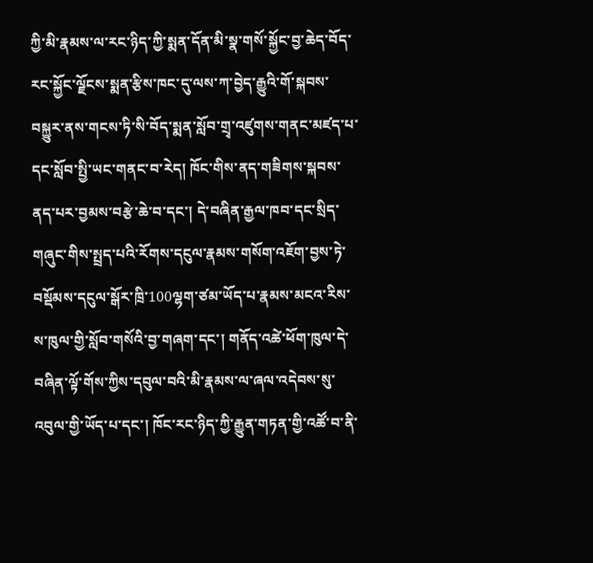ཀྱི་མི་རྣམས་ལ་རང་ཉིད་ཀྱི་སྨན་དོན་མི་སྣ་གསོ་སྐྱོང་བྱ་ཆེད་བོད་རང་སྐྱོང་ལྗོངས་སྨན་རྩིས་ཁང་དུ་ལས་ཀ་བྱེད་རྒྱུའི་གོ་སྐབས་བསྐྱུར་ནས་གངས་ཏི་སི་བོད་སྨན་སློབ་གྲྭ་འཛུགས་གནང་མཛད་པ་དང་སློབ་སྤྱི་ཡང་གནང་བ་རེད། ཁོང་གིས་ནད་གཟིགས་སྐབས་ནད་པར་བྱམས་བརྩེ་ཆེ་བ་དང་། དེ་བཞིན་རྒྱལ་ཁབ་དང་སྲིད་གཞུང་གིས་སྤྲད་པའི་རོགས་དངུལ་རྣམས་གསོག་འཇོག་བྱས་ཏེ་བསྡོམས་དངུལ་སྒོར་ཁྲི་100ལྷག་ཙམ་ཡོད་པ་རྣམས་མངའ་རིས་ས་ཁུལ་གྱི་སློབ་གསོའི་བྱ་གཞག་དང་། གནོད་འཚེ་ཕོག་ཁུལ་དེ་བཞིན་ལྟོ་གོས་ཀྱིས་དབུལ་བའི་མི་རྣམས་ལ་ཞལ་འདེབས་སུ་འབུལ་གྱི་ཡོད་པ་དང་། ཁོང་རང་ཉིད་ཀྱི་རྒྱུན་གཏན་གྱི་འཚོ་བ་ནི་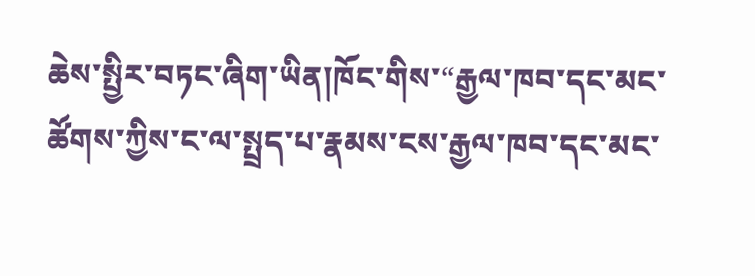ཆེས་སྤྱིར་བཏང་ཞིག་ཡིན།ཁོང་གིས་“རྒྱལ་ཁབ་དང་མང་ཚོགས་ཀྱིས་ང་ལ་སྤྲད་པ་རྣམས་ངས་རྒྱལ་ཁབ་དང་མང་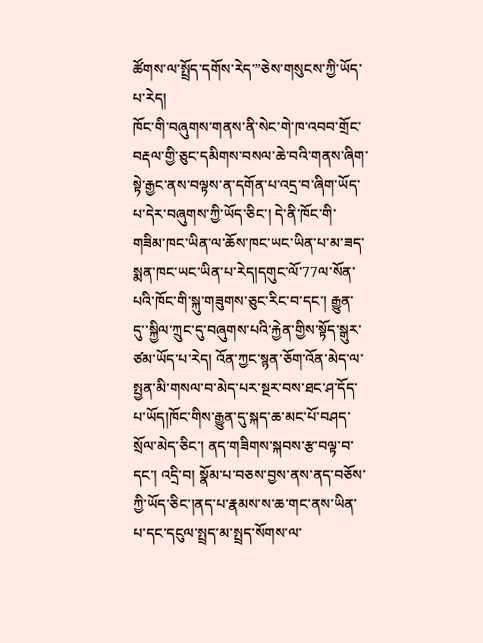ཚོགས་ལ་སྤྲོད་དགོས་རེད་”ཅེས་གསུངས་ཀྱི་ཡོད་པ་རེད།
ཁོང་གི་བཞུགས་གནས་ནི་སེང་གེ་ཁ་འབབ་གྲོང་བརྡལ་གྱི་ཅུང་དམིགས་བསལ་ཆེ་བའི་གནས་ཞིག་སྟེ་རྒྱང་ནས་བལྟས་ན་དགོན་པ་འདྲ་བ་ཞིག་ཡོད་པ་དེར་བཞུགས་ཀྱི་ཡོད་ཅིང་། དེ་ནི་ཁོང་གི་གཟིམ་ཁང་ཡིན་ལ་ཆོས་ཁང་ཡང་ཡིན་པ་མ་ཟད་སྨན་ཁང་ཡང་ཡིན་པ་རེད།དགུང་ལོ་77ལ་སོན་པའི་ཁོང་གི་སྐུ་གཟུགས་ཅུང་རིང་བ་དང་། རྒྱུན་དུ་་སྐྱིལ་ཀྲུང་དུ་བཞུགས་པའི་རྐྱེན་གྱིས་སྟོད་སྒུར་ཙམ་ཡོད་པ་རེད། འོན་ཀྱང་སྙན་ཅོག་འོན་མེད་ལ་སྤྱན་མི་གསལ་བ་མེད་པར་སྔར་བས་ཐང་ཤ་དོད་པ་ཡོད།ཁོང་གིས་རྒྱུན་དུ་སྐད་ཆ་མང་པོ་བཤད་སྲོལ་མེད་ཅིང་། ནད་གཟིགས་སྐབས་རྩ་བལྟ་བ་དང་། འདྲི་བ། སྣོམ་པ་བཅས་བྱས་ནས་ནད་བཅོས་ཀྱི་ཡོད་ཅིང་།ནད་པ་རྣམས་ས་ཆ་གང་ནས་ཡིན་པ་དང་དངུལ་སྤྲད་མ་སྤྲད་སོགས་ལ་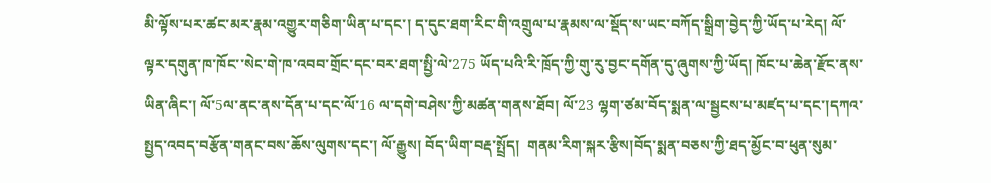མི་ལྟོས་པར་ཚང་མར་རྣམ་འགྱུར་གཅིག་ཡིན་པ་དང་། ད་དུང་ཐག་རིང་གི་འགྲུལ་པ་རྣམས་ལ་སྡོད་ས་ཡང་བཀོད་སྒྲིག་བྱེད་ཀྱི་ཡོད་པ་རེད། ལོ་ལྟར་དགུན་ཁ་ཁོང་་སེང་གེ་ཁ་འབབ་གྲོང་དང་བར་ཐག་སྤྱི་ལེ་275 ཡོད་པའི་རི་ཁྲོད་ཀྱི་གུ་རུ་བྱང་དགོན་དུ་ཞུགས་ཀྱི་ཡོད། ཁོང་པ་ཆེན་རྫོང་ནས་ཡིན་ཞིང་། ལོ་5ལ་ནང་ནས་དོན་པ་དང་ལོ་16 ལ་དགེ་བཤེས་ཀྱི་མཚན་གནས་ཐོབ། ལོ་23 ལྷག་ཙམ་བོད་སྨན་ལ་སྦྱངས་པ་མཛད་པ་དང་།དཀའ་སྤྱད་འབད་བརྩོན་གནང་བས་ཆོས་ལུགས་དང་། ལོ་རྒྱུས། བོད་ཡིག་བརྡ་སྤྲོད།  གནམ་རིག་སྐར་རྩིས།བོད་སྨན་བཅས་ཀྱི་ཐད་མྱོང་བ་ཕུན་སུམ་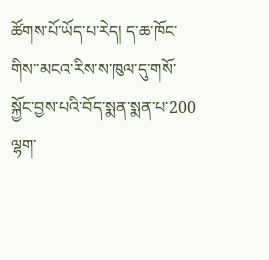ཚོགས་པོ་ཡོད་པ་རེད། ད་ཆ་ཁོང་གིས་་མངའ་རིས་ས་ཁུལ་དུ་གསོ་སྐྱོང་བྱས་པའི་བོད་སྨན་སྨན་པ་200 ལྷག་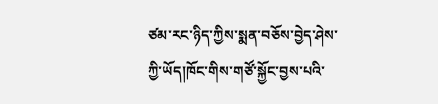ཙམ་རང་ཉིད་ཀྱིས་སྨན་བཅོས་བྱེད་ཤེས་ཀྱི་ཡོད།ཁོང་གིས་གཙོ་སྐྱོང་བྱས་པའི་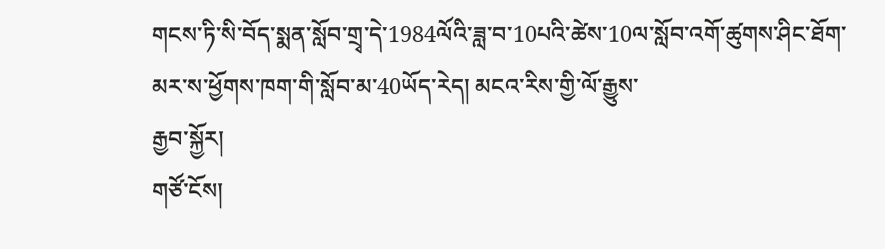གངས་ཏི་སི་བོད་སྨན་སློབ་གྲྭ་དེ་1984ལོའི་ཟླ་བ་10པའི་ཚེས་10ལ་སློབ་འགོ་ཚུགས་ཤིང་ཐོག་མར་ས་ཕྱོགས་ཁག་གི་སློབ་མ་40ཡོད་རེད། མངའ་རིས་གྱི་ལོ་རྒྱུས་
རྒྱབ་སྐྱོར།
གཙོ་ངོས།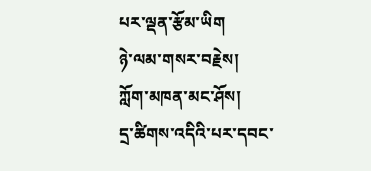པར་ལྡན་རྩོམ་ཡིག
ཉེ་ལམ་གསར་བརྗེས།
ཀློག་མཁན་མང་ཤོས།
དྲ་ཚིགས་འདིའི་པར་དབང་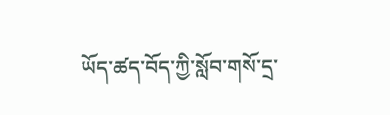ཡོད་ཚད་བོད་ཀྱི་སློབ་གསོ་དྲ་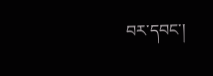བར་དབང་།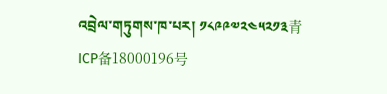འབྲེལ་གཏུགས་ཁ་པར། ༡༨༩༩༧༢༤༥༢༡༣青ICP备18000196号